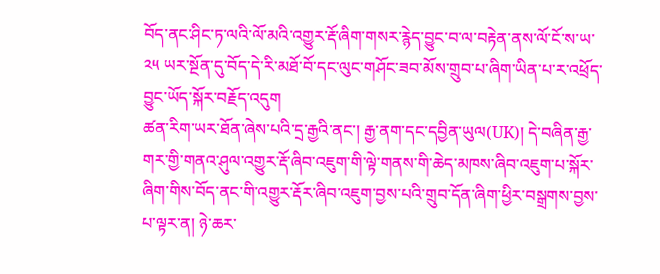བོད་ནང་ཤིང་ཏ་ལའི་ལོ་མའི་འགྱུར་རྡོ་ཞིག་གསར་རྙེད་བྱུང་བ་ལ་བརྟེན་ནས་ལོ་ངོ་ས་ཡ་ ༢༥ ཡར་སྔོན་དུ་བོད་དེ་རི་མཐོ་བོ་དང་ལུང་གཤོང་ཟབ་མོས་གྲུབ་པ་ཞིག་ཡིན་པ་ར་འཕྲོད་བྱུང་ཡོད་སྐོར་བརྗོད་འདུག
ཚན་རིག་ཡར་ཐོན་ཞེས་པའི་དྲ་རྒྱའི་ནང་། རྒྱ་ནག་དང་དབྱིན་ཡུལ(UK)། དེ་བཞིན་རྒྱ་གར་གྱི་གནའ་ཤུལ་འགྱུར་རྡོ་ཞིབ་འཇུག་གི་ལྟེ་གནས་གི་ཆེད་མཁས་ཞིབ་འཇུག་པ་སྐོར་ཞིག་གིས་བོད་ནང་གི་འགྱུར་རྡོར་ཞིབ་འཇུག་བྱས་པའི་གྲུབ་དོན་ཞིག་ཕྱིར་བསྒྲགས་བྱས་པ་ལྟར་ན། ཉེ་ཆར་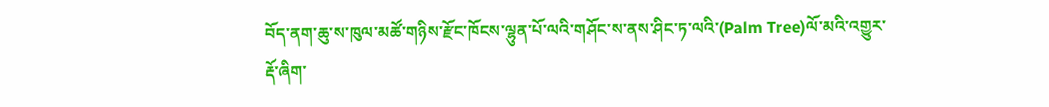བོད་ནག་ཆུ་ས་ཁུལ་མཚོ་གཉིས་རྫོང་ཁོངས་ལྷུན་པོ་ལའི་གཤོང་ས་ནས་ཤིང་ཏ་ལའི་(Palm Tree)ལོ་མའི་འགྱུར་རྡོ་ཞིག་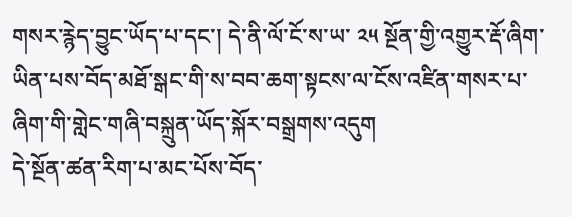གསར་རྙེད་བྱུང་ཡོད་པ་དང་། དེ་ནི་ལོ་ངོ་ས་ཡ་ ༢༥ སྔོན་གྱི་འགྱུར་རྡོ་ཞིག་ཡིན་པས་བོད་མཐོ་སྒང་གི་ས་བབ་ཆག་སྟངས་ལ་ངོས་འཛིན་གསར་པ་ཞིག་གི་གླེང་གཞི་བསྐྲུན་ཡོད་སྐོར་བསྒྲགས་འདུག
དེ་སྔོན་ཚན་རིག་པ་མང་པོས་བོད་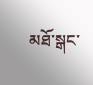མཐོ་སྒང་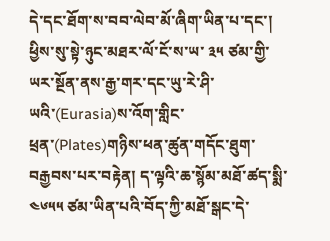དེ་དང་ཐོག་ས་བབ་ལེབ་མོ་ཞིག་ཡིན་པ་དང་། ཕྱིས་སུ་སྟེ་ཉུང་མཐར་ལོ་ངོ་ས་ཡ་ ༣༥ ཙམ་གྱི་ཡར་སྔོན་ནས་རྒྱ་གར་དང་ཡུ་རེ་ཤི་ཡའི་(Eurasia)ས་འོག་གླིང་ཕྲན་(Plates)གཉིས་ཕན་ཚུན་གདོང་ཐུག་བརྒྱབས་པར་བརྟེན། ད་ལྟའི་ཆ་སྙོམ་མཐོ་ཚད་སྨི་ ༤༦༥༥ ཙམ་ཡིན་པའི་བོད་ཀྱི་མཐོ་སྒང་དེ་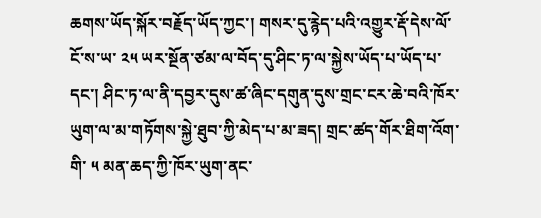ཆགས་ཡོད་སྐོར་བརྗོད་ཡོད་ཀྱང་། གསར་དུ་རྙེད་པའི་འགྱུར་རྡོ་དེས་ལོ་ངོ་ས་ཡ་ ༢༥ ཡར་སྔོན་ཙམ་ལ་བོད་དུ་ཤིང་ཏ་ལ་སྐྱེས་ཡོད་པ་ཡོད་པ་དང་། ཤིང་ཏ་ལ་ནི་དབྱར་དུས་ཚ་ཞིང་དགུན་དུས་གྲང་ངར་ཆེ་བའི་ཁོར་ཡུག་ལ་མ་གཏོགས་སྐྱེ་ཐུབ་ཀྱི་མེད་པ་མ་ཟད། གྲང་ཚད་གོར་ཐིག་འོག་གི་ ༥ མན་ཆད་ཀྱི་ཁོར་ཡུག་ནང་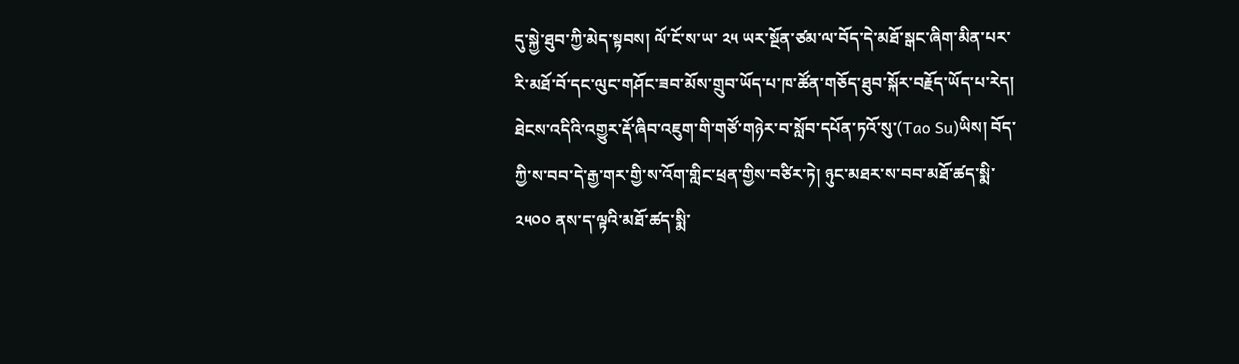དུ་སྐྱེ་ཐུབ་ཀྱི་མེད་སྟབས། ལོ་ངོ་ས་ཡ་ ༢༥ ཡར་སྔོན་ཙམ་ལ་བོད་དེ་མཐོ་སྒང་ཞིག་མིན་པར་རི་མཐོ་བོ་དང་ལུང་གཤོང་ཟབ་མོས་གྲུབ་ཡོད་པ་ཁ་ཚོན་གཅོད་ཐུབ་སྐོར་བརྗོད་ཡོད་པ་རེད།
ཐེངས་འདིའི་འགྱུར་རྡོ་ཞིབ་འཇུག་གི་གཙོ་གཉེར་བ་སློབ་དཔོན་ཏའོ་སུ་(Tao Su)ཡིས། བོད་ཀྱི་ས་བབ་དེ་རྒྱ་གར་གྱི་ས་འོག་གླིང་ཕྲན་གྱིས་བཙིར་ཏེ། ཉུང་མཐར་ས་བབ་མཐོ་ཚད་སྨི་ ༢༥༠༠ ནས་ད་ལྟའི་མཐོ་ཚད་སྨི་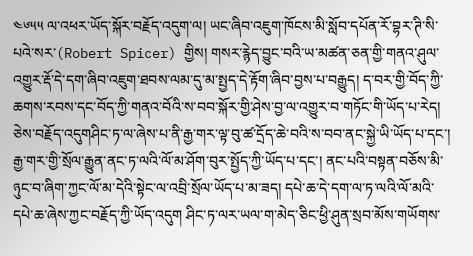༤༦༥༥ ལ་འཕར་ཡོད་སྐོར་བརྗོད་འདུག་ལ། ཡང་ཞིབ་འཇུག་ཁོངས་མི་སློབ་དཔོན་རོ་བྷར་ཊི་སི་པའེ་སར་(Robert Spicer) གྱིས། གསར་རྙེད་བྱུང་བའི་ཡ་མཚན་ཅན་གྱི་གནའ་ཤུལ་འགྱུར་རྡོ་དེ་དག་ཞིབ་འཇུག་ཐབས་ལམ་དུ་མ་སྤྱད་དེ་རྟོག་ཞིབ་བྱས་པ་བརྒྱུད། ད་བར་གྱི་བོད་ཀྱི་ཆགས་རབས་དང་བོད་ཀྱི་གནའ་བོའི་ས་བབ་སྐོར་གྱི་ཤེས་བྱ་ལ་འགྱུར་བ་གཏོང་གི་ཡོད་པ་རེད། ཅེས་བརྗོད་འདུགཤིང་ཏ་ལ་ཞེས་པ་ནི་རྒྱ་གར་ལྟ་བུ་ཚ་དྲོད་ཆེ་བའི་ས་བབ་ནང་སྐྱེ་ཡི་ཡོད་པ་དང་། རྒྱ་གར་གྱི་སྲོལ་རྒྱུན་ནང་ཏ་ལའི་ལོ་མ་ཤོག་བུར་སྤྱོད་ཀྱི་ཡོད་པ་དང་། ནང་པའི་བསྟན་བཅོས་མི་ཉུང་བ་ཞིག་ཀྱང་ལོ་མ་དེའི་སྟེང་ལ་འབྲི་སྲོལ་ཡོད་པ་མ་ཟད། དཔེ་ཆ་དེ་དག་ལ་ཏ་ལའི་ལོ་མའི་དཔེ་ཆ་ཞེས་ཀྱང་བརྗོད་ཀྱི་ཡོད་འདུག ཤིང་ཏ་ལར་ཡལ་ག་མེད་ཅིང་ཕྱི་ཤུན་སྲབ་མོས་གཡོགས་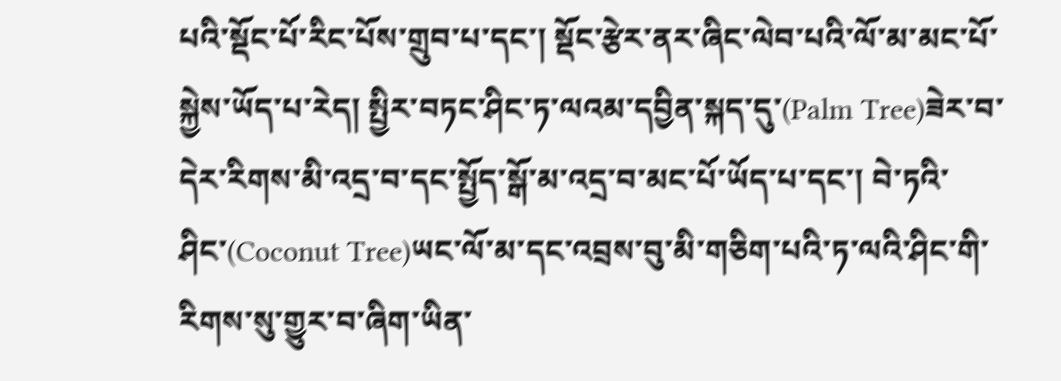པའི་སྡོང་པོ་རིང་པོས་གྲུབ་པ་དང་། སྡོང་རྩེར་ནར་ཞིང་ལེབ་པའི་ལོ་མ་མང་པོ་སྐྱེས་ཡོད་པ་རེད། སྤྱིར་བཏང་ཤིང་ཏ་ལའམ་དབྱིན་སྐད་དུ་(Palm Tree)ཟེར་བ་དེར་རིགས་མི་འདྲ་བ་དང་སྤྱོད་སྒོ་མ་འདྲ་བ་མང་པོ་ཡོད་པ་དང་། བེ་ཏའི་ཤིང་(Coconut Tree)ཡང་ལོ་མ་དང་འབྲས་བུ་མི་གཅིག་པའི་ཏ་ལའི་ཤིང་གི་རིགས་སུ་གྱུར་བ་ཞིག་ཡིན་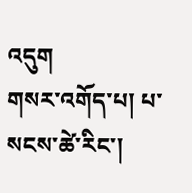འདུག
གསར་འགོད་པ། པ་སངས་ཚེ་རིང་།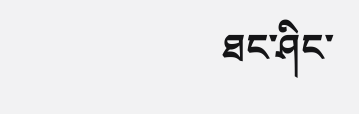ཐང་ཤིང་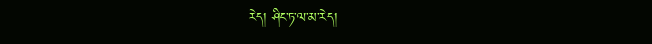རེད། ཤིང་ཏ་ལ་མ་རེད།